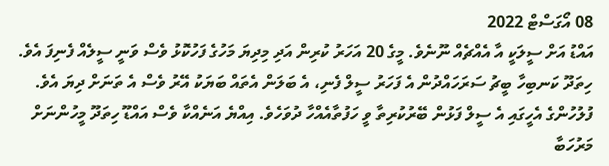08 އޯގަސްޓް 2022
އައްޑު އަށް ސީލަކީ އާ އެއްޗެއް ނޫނެވެ. މީގެ 20 އަހަރު ކުރިން އަދި މިދިޔަ މަހުގެ ފަހުކޮޅު ވެސް ވަނީ ސީލެއް ފެނިފަ އެވެ. ހިތަދޫ ކަނބިހާ ބީޗު ސަރަހައްދުން އެ ފަހަރު ސީލް ފެނި، އެ ބަލަން އެތައް ބަޔަކު އޭރު ވެސް އެ ތަނަށް ދިޔަ އެވެ. ފުލުހުންގެ އެހީގައި އެ ސީލް ފަޅުން ބޭރުކުރިތާ ވީ ހަފުތާއެއްހާ ދުވަހެވެ. އިއްޔެ އަނެއްކާ ވެސް އައްޑޫ ހިތަދޫ މީހުންނަށް މަރުހަބާ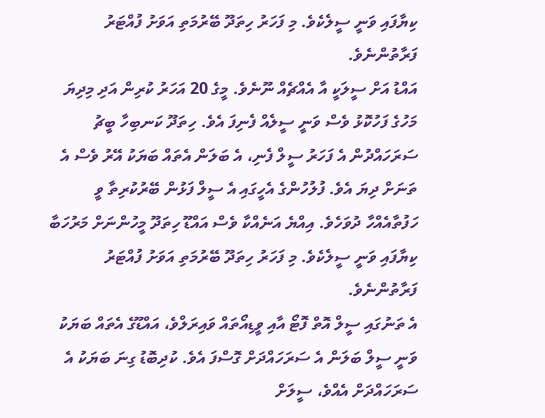ކިޔާފައި ވަނީ ސީލެކެވެ. މި ފަހަރު ހިތަދޫ ބޭރުމަތި އަވަށު ފުއްޓަރު ފަރާތުންނެވެ.
އައްޑު އަށް ސީލަކީ އާ އެއްޗެއް ނޫނެވެ. މީގެ 20 އަހަރު ކުރިން އަދި މިދިޔަ މަހުގެ ފަހުކޮޅު ވެސް ވަނީ ސީލެއް ފެނިފަ އެވެ. ހިތަދޫ ކަނބިހާ ބީޗު ސަރަހައްދުން އެ ފަހަރު ސީލް ފެނި، އެ ބަލަން އެތައް ބަޔަކު އޭރު ވެސް އެ ތަނަށް ދިޔަ އެވެ. ފުލުހުންގެ އެހީގައި އެ ސީލް ފަޅުން ބޭރުކުރިތާ ވީ ހަފުތާއެއްހާ ދުވަހެވެ. އިއްޔެ އަނެއްކާ ވެސް އައްޑޫ ހިތަދޫ މީހުންނަށް މަރުހަބާ ކިޔާފައި ވަނީ ސީލެކެވެ. މި ފަހަރު ހިތަދޫ ބޭރުމަތި އަވަށު ފުއްޓަރު ފަރާތުންނެވެ.
އެ ތަނުގައި ސީލް އޮތް ފޮޓޯ އާއި ވީޑިއޯތައް ވައިރަލްވެ، އައްޑޫގެ އެތައް ބަޔަކު ވަނީ ސީލް ބަލަން އެ ސަރަހައްދަށް ގޮސްފަ އެވެ. ކުދިބޮޑު ގިނަ ބަޔަކު އެ ސަރަހައްދަށް އެއްވެ، ސީލަށް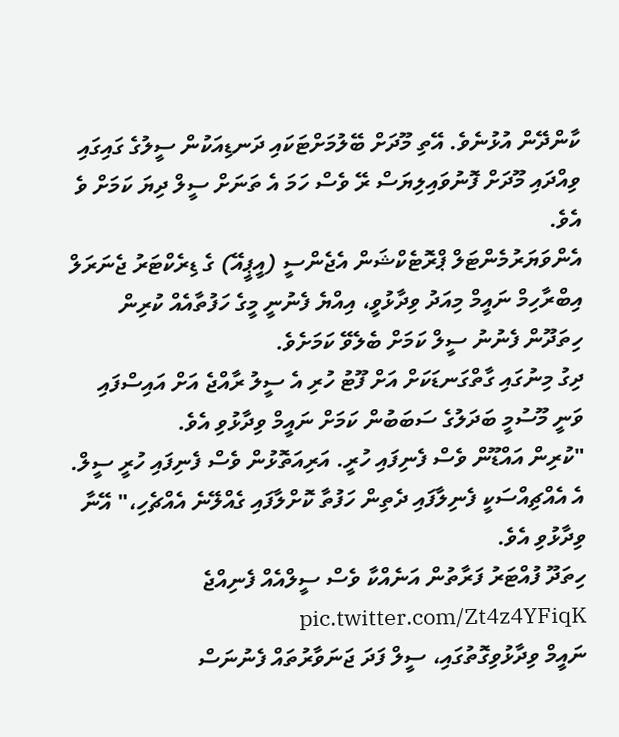ކާންދޭން އުޅުނެވެ. އޭތި މޫދަށް ބޭލުމަށްޓަކައި ދަނޑިއަކުން ސީލުގެ ގައިގައި ވިއްދައި މޫދަށް ފޮނުވައިލިޔަސް ރޭ ވެސް ހަމަ އެ ތަނަށް ސީލް ދިޔަ ކަމަށް ވެ އެވެ.
އެންވަޔަރުމެންޓަލް ޕްރޮޓެކްޝަން އެޖެންސީ (އީޕީއޭ) ގެ ޑިރެކްޓަރު ޖެނަރަލް އިބްރާހިމް ނައީމް މިއަދު ވިދާޅުވީ، އިއްޔެ ފެނުނީ މީގެ ހަފުތާއެއް ކުރިން ހިތަދޫން ފެނުނު ސީލް ކަމަށް ބެލެވޭ ކަމަށެވެ.
ދިގު މިނުގައި ގާތްގަނޑަކަށް އަށް ފޫޓު ހުރި އެ ސީލު ރާއްޖެ އަށް އައިސްފައި ވަނީ މޫސުމީ ބަދަލުގެ ސަބަބުން ކަމަށް ނައީމް ވިދާޅުވި އެވެ.
"ކުރިން އައްޑޫން ވެސް ފެނިފައި ހުރީ. އަރިއަތޮޅުން ވެސް ފެނިފައި ހުރީ ސީލް. އެ އެއްޗިއްސަކީ ފެނިލާފައި ދެތިން ހަފުތާ ކޮށްލާފައި ގެއްލޭނެ އެއްޗެހި،" އޭނާ ވިދާޅުވި އެވެ.
ހިތަދޫ ފުއްޓަރު ފަރާތުން އަނެއްކާ ވެސް ސީލްއެއް ފެނިއްޖެ pic.twitter.com/Zt4z4YFiqK
ނައީމް ވިދާޅުވިގޮތުގައި، ސީލް ފަދަ ޖަނަވާރުތައް ފެނުނަސް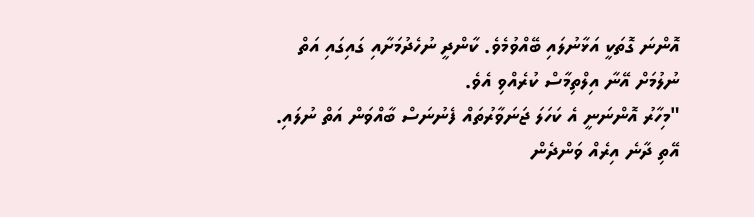އޮންނަ ގޮތަކީ އަޅާނުލައި ބޭއްވުމެވެ. ކާންދީ ނުހެދުމަށާއި ގައިގައި އަތް ނުލުމަށް އޭނާ އިލްތިމާސް ކުރެއްވި އެވެ.
"މިހާރު އޮންނަނީ އެ ކަހަލަ ޖަނަވާރުތައް ފެނުނަސް ބާއްވަން އަތް ނުލައި. އޭތި ދާނެ އިރެއް ވަންދެން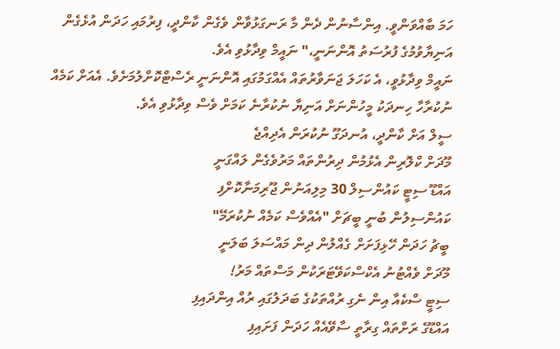ހަމަ ބާއްވަންވީ. އިންސާނުން ދެން މާ ރަނގަޅުވާން ވެގެން ކާންދީ، ފިރުމައި ހަދަން އުޅެގެން އަނިޔާވުމުގެ ފުރުސަތު އޮންނަނީ،" ނައީމް ވިދާޅުވި އެވެ.
ނައީމް ވިދާޅުވީ، އެ ކަހަލަ ޖަނަވާރުތައް އެއްގަމުގައި އޮންނަނީ ރެސްޓްކޮށްލުމަށެވެ. އެއަށް ކަމެއް ނުކުރާހާ ހިނދަކު މީހުންނަށް އަނިޔާ ނުކުރާނެ ކަމަށް ވެސް ވިދާޅުވި އެވެ.
ސީލް އަށް ކާންދީ، އުނދަގޫ ނުކުރަން އެދިއްޖެ
މޫދަށް ކްލޮރިން އެޅުމުން ދިރުންތައް މަރުވެގެން ލައްގަނީ
އައްޑޫ ސިޓީ ކައުންސިލް 30 މިލިއަނުން ޖޫރިމަނާކޮށްފި
ކައުންސިލުން ބުނީ ބީޗަށް "އެއްވެސް ކަމެއް ނުކުރަމޭ"
ބީޗު ހަދަން ހޭޅިފަށަށް ގެއްލުން ދިން މައްސަލަ ބަލަނީ
މޫދަށް ވެއްޓުނު އެކްސްކަވޭޓަރަކުން މަސްތައް މަރު!
ސިޓީ ސްކެއާ އިން ނެގި ރުއްތަކުގެ ބަދަލުގައި ރުއް އިންދައިފި
އައްޑޫގެ ރަށްތައް ގިރާތީ ސާވޭއެއް ހަދަން ފަށައިފި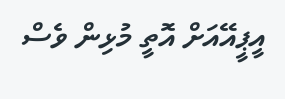އީޕީއޭއަށް އޮތީ މުޅިން ވެސް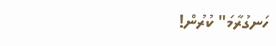ހަނގުރާމަ" ކުރުން!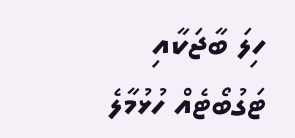ހިލަ ބާޖަކާއި ޓަގުބޯޓެއް ހުޅުމާލެ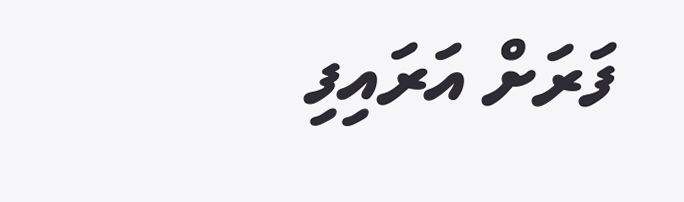ފަރަށް އަރައިފި